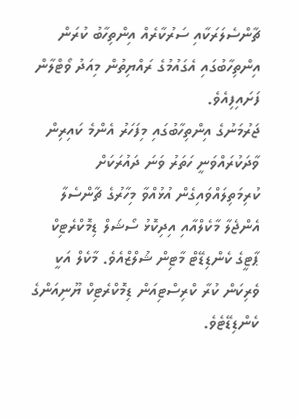ޗާންސެލަރަކާއި ސަރުކާރެއް އިންތިހާބު ކުރަން އިންތިހާބުގައި އެގައުމުގެ ރައްޔިތުން މިއަދު ވޯޓްލާން ފަށައިފިއެވެ.
ޖަރުމަނުގެ އިންތިހާބުގައި މިފަހަރު އެންމެ ކައިރިން ވާދަކުރައްވަނީ ހަތަރު ވަނަ ދައުރަކަށް ކުރިމަތިލައްވައިގެން އުޅުއްވާ މިހާރުގެ ޗާންސެލާ އެންޖެލާ މާކެލްއާއި އިދިކޮޅު ސޯޝަލް ޑިމޮކްރެޓިކް ޕާޓީގެ ކެންޑިޑޭޓް މާޓިން ޝުލްޒްއެވެ. މާކެލް އަކީ ވެރިކަން ކުރާ ކްރިސްޓިއަން ޑިމޮކްރެޓިކް ޔޫނިއަންގެ ކެންޑިޑޭޓެވެ.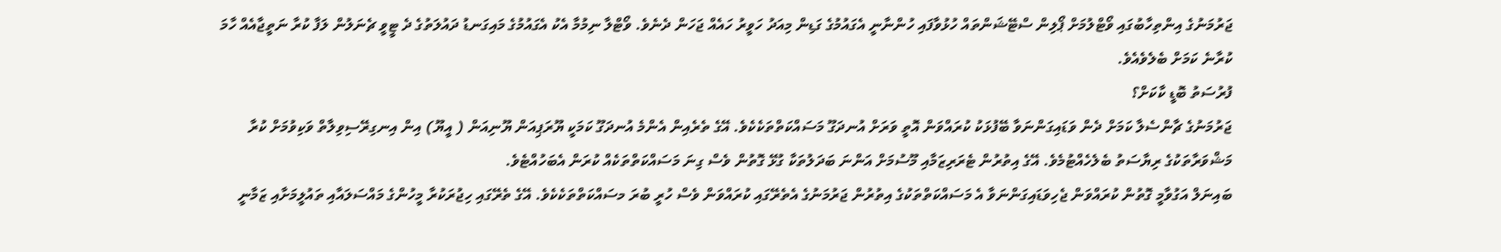ޖަރުމަނުގެ އިންތިހާބުގައި ވޯޓްލުމަށް ޕޯލިން ސްޓޭޝަންތައް ހުޅުވާފައި ހުންނާނީ އެގައުމުގެ ގަޑިން މިއަދު ހަވީރު ހައެއް ޖަހަން ދެނެވެ. ވޯޓްލާ ނިމުމާ އެކު އެގައުމުގެ މައިގަނޑު ދައުލަތުގެ ދެ ޓީވީ ޗެނަލުން ލަފާ ކުރާ ނަތީޖާއެއް ހާމަ ކުރާނެ ކަމަށް ބެލެވެއެވެ.
ފުރުސަތު ބޮޑީ ކާކަށް؟
ޖަރުމަނުގެ ޗާންސެލާ ކަމަށް ދެން ވަޑައިގަންނަވާ ބޭފުޅަކު ކުރައްވަން އޮތީ ވަރަށް އުނދަގޫ މަސައްކަތްތަކެކެވެ. އޭގެ ތެރެއިން އެންމެ އުނދަގޫ ކަމަކީ ޔޫރަޕިއަން ޔޫނިއަން ( އީޔޫ) އިން އިނގިރޭސިވިލާތް ވަކިވުމަށް ކުރާ މަޝްވަރާތަކުގެ ރިޔާސަތު ބެލެހެއްޓުމެވެ. އޭގެ އިތުރުން ޓެރަރިޒަމާއި މޫސުމަށް އަންނަ ބަދަލުތަކާ ގުޅޭ ގޮތުން ވެސް ގިނަ މަސައްކަތްތަކެއް ކުރަން އެބަހުއްޓެވެ.
ބައިނަލް އަގުވާމީ ގޮތުން ކުރައްވަން ޖެހިވަޑައިގަންނަވާ އެ މަސައްކަތްތަކުގެ އިތުރުން ޖަރުމަނުގެ އެތެރޭގައި ކުރައްވަން ވެސް ހުރީ ބުރަ މސައްކަތްތަކެކެވެ. އޭގެ ތެރޭގައި ހިޖުރަކުރާ މީހުންގެ މައްސަލައާއި ތައުލީމަށާއި ޒަމާނީ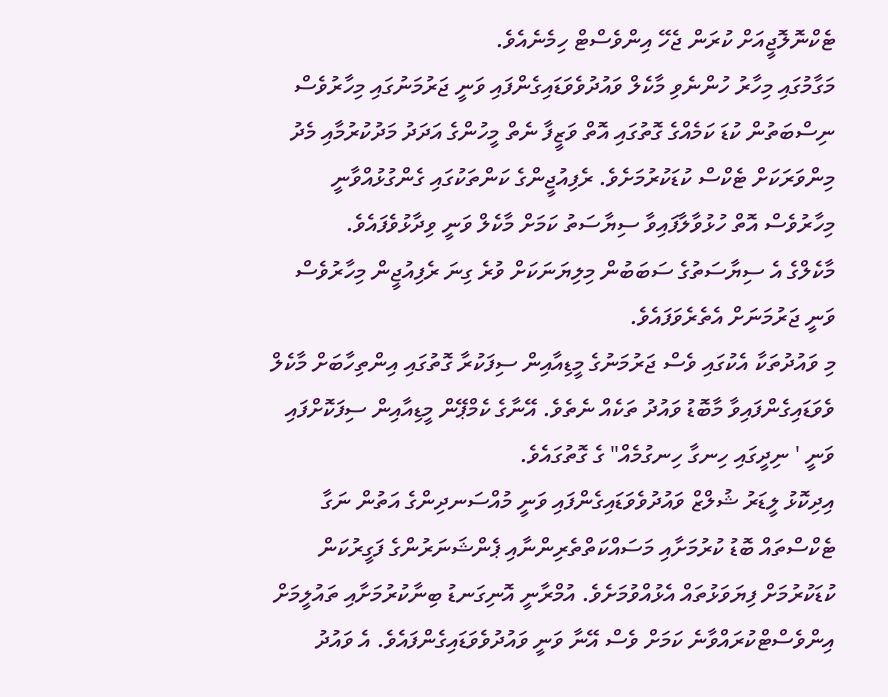ޓެކްނޮލޮޖީއަށް ކުރަން ޖެހޭ އިންވެސްޓް ހިމެނެއެވެ.
މަގާމުގައި މިހާރު ހުންނެވި މާކެލް ވައުދުވެވަޑައިގެންފައި ވަނީ ޖަރުމަނުގައި މިހާރުވެސް ނިސްބަތުން ކުޑަ ކަމެއްގެ ގޮތުގައި އޮތް ވަޒީފާ ނެތް މީހުންގެ އަދަދު މަދުކުރުމާއި މެދު މިންވަރަކަށް ޓެކްސް ކުޑަކުރުމަށެވެ. ރެފިއުޖީންގެ ކަންތަކުގައި ގެންގުޅުއްވާނީ މިހާރުވެސް އޮތް ހުޅުވާލާފައިވާ ސިޔާސަތު ކަމަށް މާކެލް ވަނީ ވިދާޅުވެފައެވެ.
މާކެލްގެ އެ ސިޔާސަތުގެ ސަބަބުން މިލިޔަނަކަށް ވުރެ ގިނަ ރެފިއުޖީން މިހާރުވެސް ވަނީ ޖަރުމަނަށް އެތެރެވަފައެވެ.
މި ވައުދުތަކާ އެކުގައި ވެސް ޖަރުމަނުގެ މީޑިއާއިން ސިފަކުރާ ގޮތުގައި އިންތިހާބަށް މާކެލް ވެވަޑައިގެންފައިވާ މާބޮޑު ވައުދު ތަކެއް ނެތެވެ. އޭނާގެ ކެމްޕޭން މީޑިއާއިން ސިފަކޮށްފައި ވަނީ ' ނިދީގައި ހިނގާ ހިނގުމެއް" ގެ ގޮތުގައެވެ.
އިދިކޮޅު ލީޑަރު ޝުލްޒް ވައުދުވެވަޑައިގެންފައި ވަނީ މުއްސަނދިންގެ އަތުން ނަގާ ޓެކްސްތައް ބޮޑު ކުރުމަށާއި މަސައްކަތްތެރިންނާއި ޕެންޝަނަރުންގެ ފަގީރުކަން ކުޑަކުރުމަށް ފިޔަވަޅުތައް އެޅުއްވުމަށެވެ. އުމްރާނީ އޮނިގަނޑު ބިނާކުރުމަށާއި ތައުލީމަށް އިންވެސްޓްކުރައްވާނެ ކަމަށް ވެސް އޭނާ ވަނީ ވައުދުވެވަޑައިގެންފައެވެ. އެ ވައުދު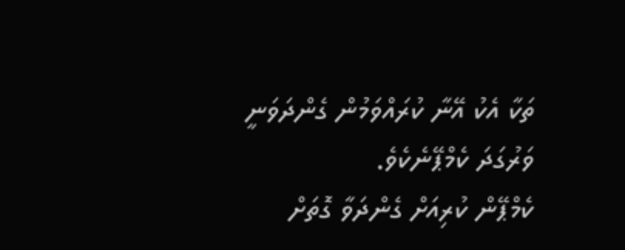ތަކާ އެކު އޭނާ ކުރައްވަމުން ގެންދަވަނީ ވަރުގަދަ ކެމްޕޭނެކެވެ.
ކެމްޕޭން ކުރިއަށް ގެންދަވާ ގޮތަށް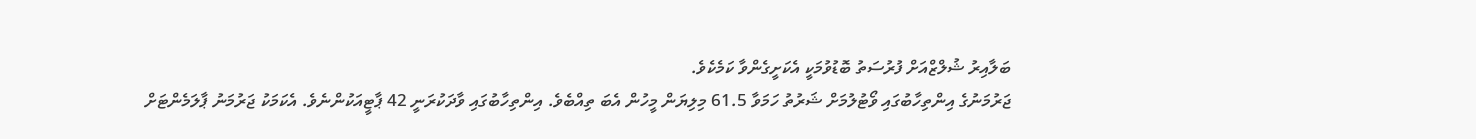ބަލާއިރު ޝުލްޒްއަށް ފުރުސަތު ބޮޑުވުމަކީ އެކަށީގެންވާ ކަމެކެވެ.
ޖަރުމަނުގެ އިންތިހާބުގައި ވޯޓުލުމަށް ޝަރުތު ހަމަވާ 61.5 މިލިޔަން މީހުން އެބަ ތިއްބެވެ. އިންތިހާބުގައި ވާދަކުރަނީ 42 ޕާޓީއަކުންނެވެ. އެކަމަކު ޖަރުމަނު ޕާލަމެންޓަށް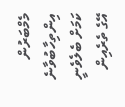މެމްބަރުން އިންތިހާބުވާނެ ކަމަށް ބެލެވެނީ އޭގެ ތެރެއިން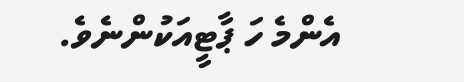އެންމެ ހަ ޕާޓީއަކުންނެވެ.